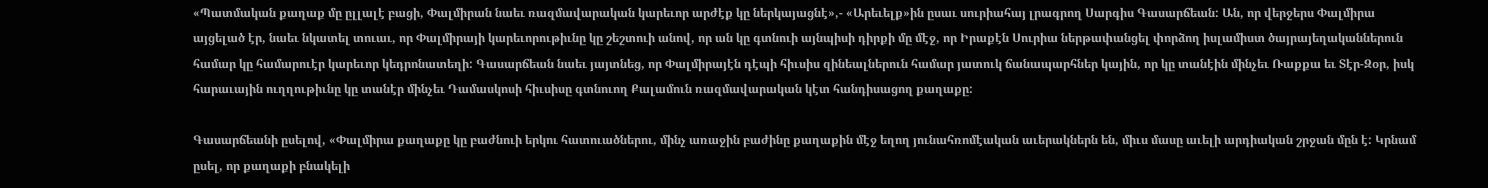«Պատմական քաղաք մը ըլլալէ բացի, Փալմիրան նաեւ ռազմավարական կարեւոր արժէք կը ներկայացնէ»,- «Արեւելք»ին ըսաւ սուրիահայ լրագրող Սարգիս Գասարճեան: Ան, որ վերջերս Փալմիրա այցելած էր, նաեւ նկատել տուաւ, որ Փալմիրայի կարեւորութիւնը կը շեշտուի անով, որ ան կը գտնուի այնպիսի դիրքի մը մէջ, որ Իրաքէն Սուրիա ներթափանցել փորձող իսլամիստ ծայրայեղականներուն համար կը համարուէր կարեւոր կեդրոնատեղի: Գասարճեան նաեւ յայտնեց, որ Փալմիրայէն դէպի հիւսիս զինեալներուն համար յատուկ ճանապարհներ կային, որ կը տանէին մինչեւ Ռաքքա եւ Տէր-Զօր, իսկ հարաւային ուղղութիւնը կը տանէր մինչեւ Դամասկոսի հիւսիսը գտնուող Քալամուն ռազմավարական կէտ հանդիսացող քաղաքը:

Գասարճեանի ըսելով, «Փալմիրա քաղաքը կը բաժնուի երկու հատուածներու, մինչ առաջին բաժինը քաղաքին մէջ եղող յունահռոմէական աւերակներն են, միւս մասը աւելի արդիական շրջան մըն է: Կրնամ ըսել, որ քաղաքի բնակելի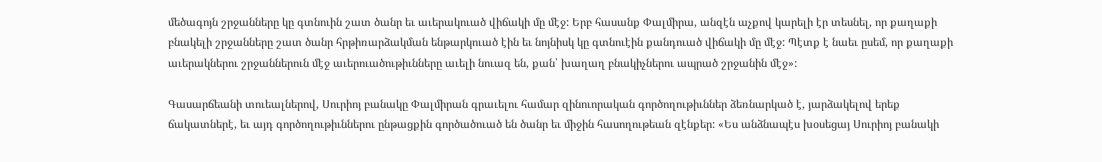մեծագոյն շրջանները կը գտնուին շատ ծանր եւ աւերակուած վիճակի մը մէջ: Երբ հասանք Փալմիրա, անզէն աչքով կարելի էր տեսնել, որ քաղաքի բնակելի շրջանները շատ ծանր հրթիռարձակման ենթարկուած էին եւ նոյնիսկ կը գտնուէին քանդուած վիճակի մը մէջ: Պէտք է նաեւ ըսեմ, որ քաղաքի աւերակներու շրջաններուն մէջ աւերուածութիւնները աւելի նուազ են, քան՝ խաղաղ բնակիչներու ապրած շրջանին մէջ»:

Գասարճեանի տուեալներով, Սուրիոյ բանակը Փալմիրան գրաւելու համար զինուորական գործողութիւններ ձեռնարկած է, յարձակելով երեք ճակատներէ, եւ այդ գործողութիւններու ընթացքին գործածուած են ծանր եւ միջին հասողութեան զէնքեր: «Ես անձնապէս խօսեցայ Սուրիոյ բանակի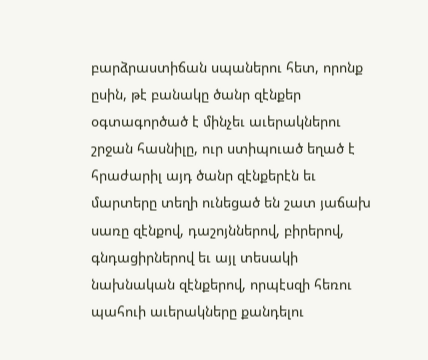բարձրաստիճան սպաներու հետ, որոնք ըսին, թէ բանակը ծանր զէնքեր օգտագործած է մինչեւ աւերակներու շրջան հասնիլը, ուր ստիպուած եղած է հրաժարիլ այդ ծանր զէնքերէն եւ մարտերը տեղի ունեցած են շատ յաճախ սառը զէնքով, դաշոյններով, բիրերով, գնդացիրներով եւ այլ տեսակի նախնական զէնքերով, որպէսզի հեռու պահուի աւերակները քանդելու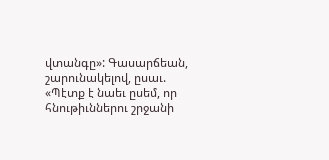վտանգը»: Գասարճեան, շարունակելով, ըսաւ. «Պէտք է նաեւ ըսեմ, որ հնութիւններու շրջանի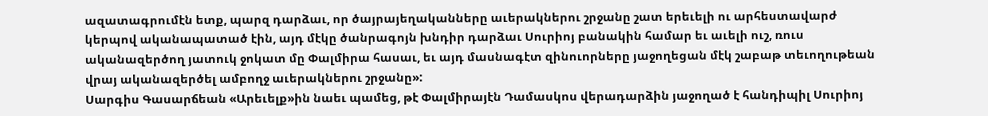ազատագրումէն ետք, պարզ դարձաւ, որ ծայրայեղականները աւերակներու շրջանը շատ երեւելի ու արհեստավարժ կերպով ականապատած էին, այդ մէկը ծանրագոյն խնդիր դարձաւ Սուրիոյ բանակին համար եւ աւելի ուշ, ռուս ականազերծող յատուկ ջոկատ մը Փալմիրա հասաւ, եւ այդ մասնագէտ զինուորները յաջողեցան մէկ շաբաթ տեւողութեան վրայ ականազերծել ամբողջ աւերակներու շրջանը»:
Սարգիս Գասարճեան «Արեւելք»ին նաեւ պամեց, թէ Փալմիրայէն Դամասկոս վերադարձին յաջողած է հանդիպիլ Սուրիոյ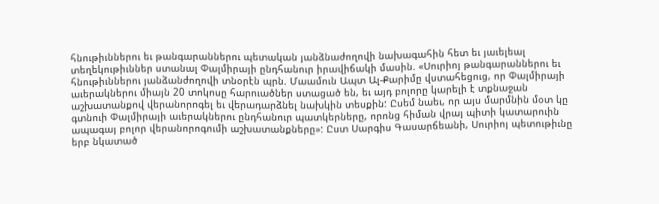հնութիւններու եւ թանգարաններու պետական յանձնաժողովի նախագահին հետ եւ յաւելեալ տեղեկութիւններ ստանալ Փալմիրայի ընդհանուր իրավիճակի մասին. «Սուրիոյ թանգարաններու եւ հնութիւններու յանձանժողովի տնօրէն պրն. Մաամուն Ապտ Ալ-Քարիմը վստահեցուց, որ Փալմիրայի աւերակներու միայն 20 տոկոսը հարուածներ ստացած են, եւ այդ բոլորը կարելի է տքնաջան աշխատանքով վերանորոգել եւ վերադարձնել նախկին տեսքին: Ըսեմ նաեւ, որ այս մարմնին մօտ կը գտնուի Փալմիրայի աւերակներու ընդհանուր պատկերները, որոնց հիման վրայ պիտի կատարուին ապագայ բոլոր վերանորոգումի աշխատանքները»: Ըստ Սարգիս Գասարճեանի, Սուրիոյ պետութիւնը երբ նկատած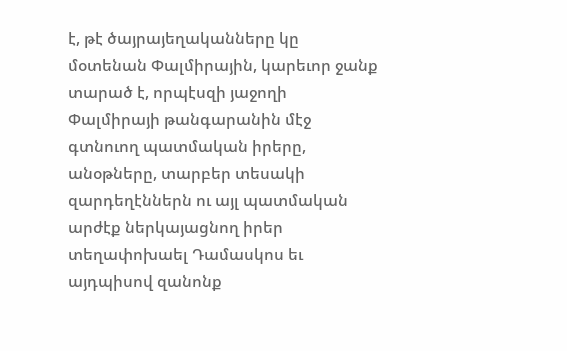է, թէ ծայրայեղականները կը մօտենան Փալմիրային, կարեւոր ջանք տարած է, որպէսզի յաջողի Փալմիրայի թանգարանին մէջ գտնուող պատմական իրերը, անօթները, տարբեր տեսակի զարդեղէններն ու այլ պատմական արժէք ներկայացնող իրեր տեղափոխաել Դամասկոս եւ այդպիսով զանոնք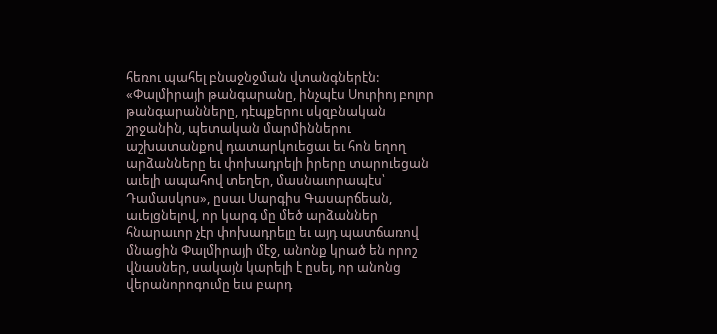հեռու պահել բնաջնջման վտանգներէն: «Փալմիրայի թանգարանը, ինչպէս Սուրիոյ բոլոր թանգարանները, դէպքերու սկզբնական շրջանին, պետական մարմիններու աշխատանքով դատարկուեցաւ եւ հոն եղող արձանները եւ փոխադրելի իրերը տարուեցան աւելի ապահով տեղեր, մասնաւորապէս՝ Դամասկոս», ըսաւ Սարգիս Գասարճեան, աւելցնելով, որ կարգ մը մեծ արձաններ հնարաւոր չէր փոխադրելը եւ այդ պատճառով մնացին Փալմիրայի մէջ, անոնք կրած են որոշ վնասներ, սակայն կարելի է ըսել, որ անոնց վերանորոգումը եւս բարդ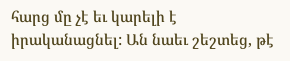հարց մը չէ եւ կարելի է իրականացնել: Ան նաեւ շեշտեց, թէ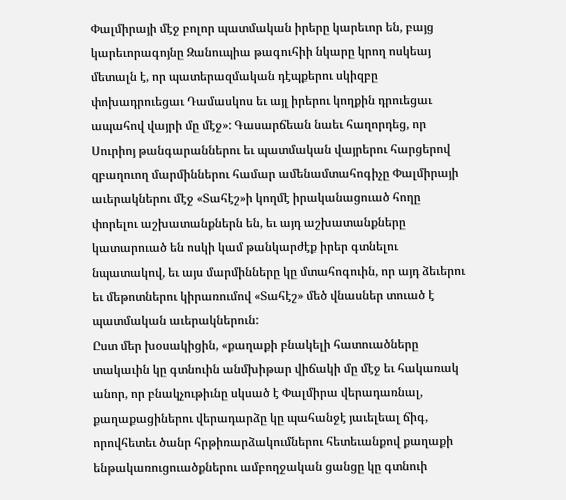Փալմիրայի մէջ բոլոր պատմական իրերը կարեւոր են, բայց կարեւորագոյնը Զանուպիա թագուհիի նկարը կրող ոսկեայ մետալն է, որ պատերազմական դէպքերու սկիզբը փոխադրուեցաւ Դամասկոս եւ այլ իրերու կողքին դրուեցաւ ապահով վայրի մը մէջ»: Գասարճեան նաեւ հաղորդեց, որ Սուրիոյ թանգարաններու եւ պատմական վայրերու հարցերով զբաղուող մարմիններու համար ամենամտահոգիչը Փալմիրայի աւերակներու մէջ «Տահէշ»ի կողմէ իրականացուած հողը փորելու աշխատանքներն են, եւ այդ աշխատանքները կատարուած են ոսկի կամ թանկարժէք իրեր գտնելու նպատակով, եւ այս մարմինները կը մտահոգուին, որ այդ ձեւերու եւ մեթոտներու կիրառումով «Տահէշ» մեծ վնասներ տուած է պատմական աւերակներուն:
Ըստ մեր խօսակիցին, «քաղաքի բնակելի հատուածները տակաւին կը գտնուին անմխիթար վիճակի մը մէջ եւ հակառակ անոր, որ բնակչութիւնը սկսած է Փալմիրա վերադառնալ, քաղաքացիներու վերադարձը կը պահանջէ յաւելեալ ճիգ, որովհետեւ ծանր հրթիռարձակումներու հետեւանքով քաղաքի ենթակառուցուածքներու ամբողջական ցանցը կը գտնուի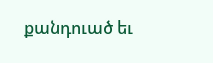քանդուած եւ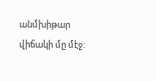անմխիթար վիճակի մը մէջ: